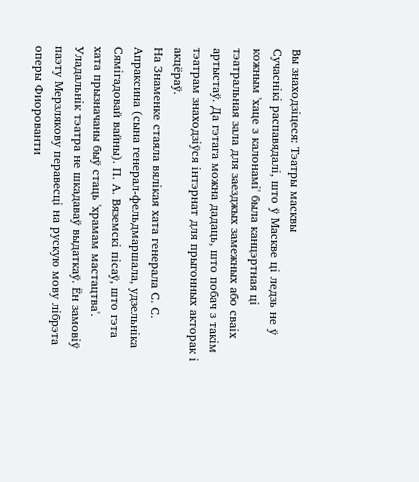Вы знаходзіцеся: Тэатры масквы
Сучаснікі распавядалі, што ў Маскве ці ледзь не ў кожным 'хаце з калонамі' была канцэртная ці тэатральная зала для заезджых замежных або сваіх артыстаў. Да гэтага можна дадаць, што побач з такім тэатрам знаходзіўся інтэрнат для прыгонных акторак і акцёраў.
На Знаменке стаяла вялікая хата генерала С. С. Апраксина (сына генерал-фельдмаршала, удзельніка Сямігадовай вайны). П. А. Вяземскі пісаў, што гэта хата прызначаны быў стаць 'храмам мастацтва'. Уладальнік тэатра не шкадаваў выдаткаў. Ён замовіў паэту Мерзлякову перавесці на рускую мову лібрэта оперы Фиорованти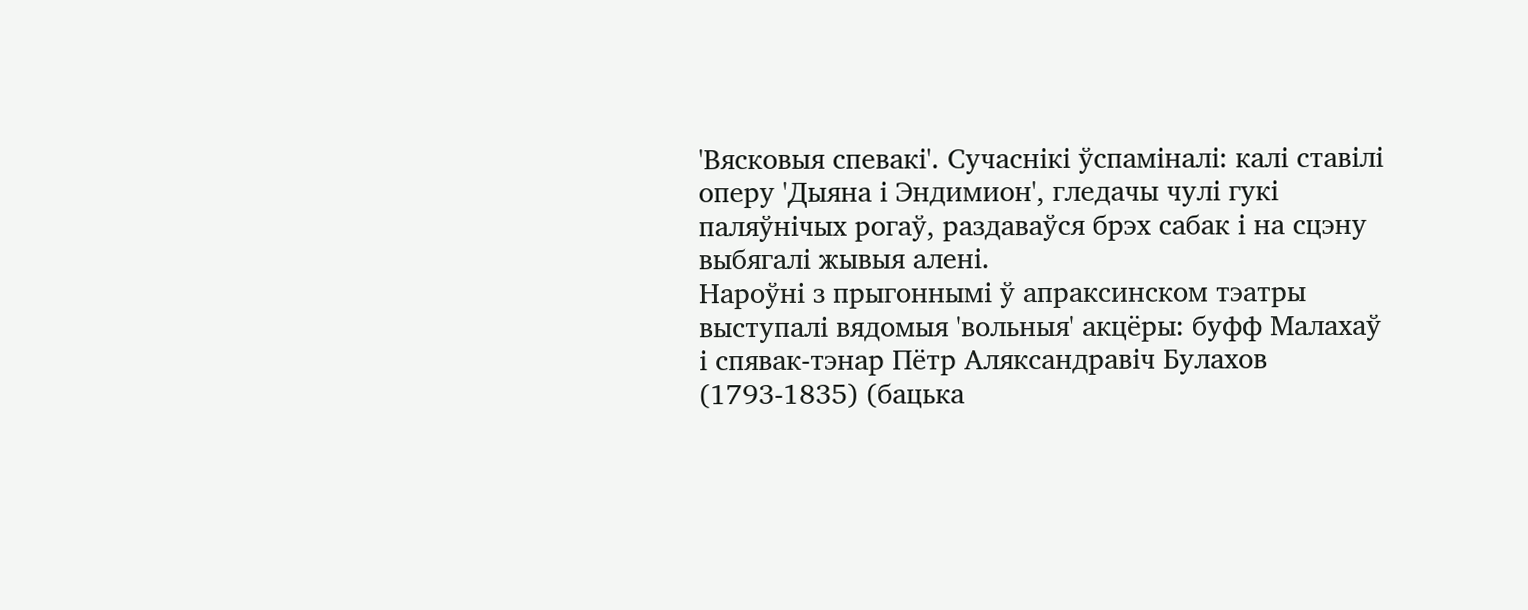'Вясковыя спевакі'. Сучаснікі ўспаміналі: калі ставілі оперу 'Дыяна і Эндимион', гледачы чулі гукі паляўнічых рогаў, раздаваўся брэх сабак і на сцэну выбягалі жывыя алені.
Нароўні з прыгоннымі ў апраксинском тэатры выступалі вядомыя 'вольныя' акцёры: буфф Малахаў і спявак-тэнар Пётр Аляксандравіч Булахов (1793-1835) (бацька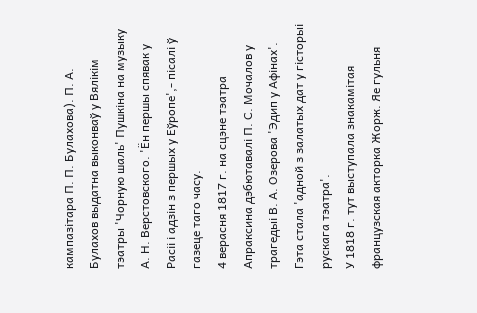кампазітара П. П. Булахова). П. А. Булахов выдатна выконваў у Вялікім тэатры 'Чорную шаль' Пушкіна на музыку А. Н. Верстовского. 'Ён першы спявак у Расіі і адзін з першых у Еўропе',- пісалі ў газеце таго часу.
4 верасня 1817 г. на сцэне тэатра Апраксина дэбютавалі П. С. Мочалов у трагедыі В. А. Озерова 'Эдип у Афінах'. Гэта стала 'адной з залатых дат у гісторыі рускага тэатра'.
У 1818 г. тут выступала знакамітая французская акторка Жорж. Яе гульня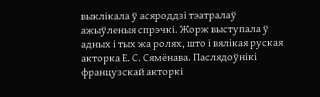выклікала ў асяроддзі тэатралаў ажыўленыя спрэчкі. Жорж выступала ў адных і тых жа ролях, што і вялікая руская акторка Е. С. Сямёнава. Паслядоўнікі французскай акторкі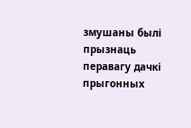змушаны былі прызнаць перавагу дачкі прыгонных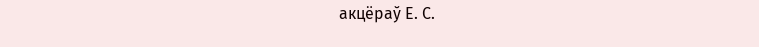акцёраў Е. С.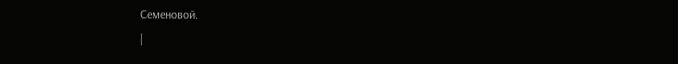Семеновой.
|